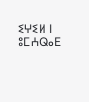ⵉⵖⵉⵍ ⵏ ⵓⵎⵄⵕⴰⴹ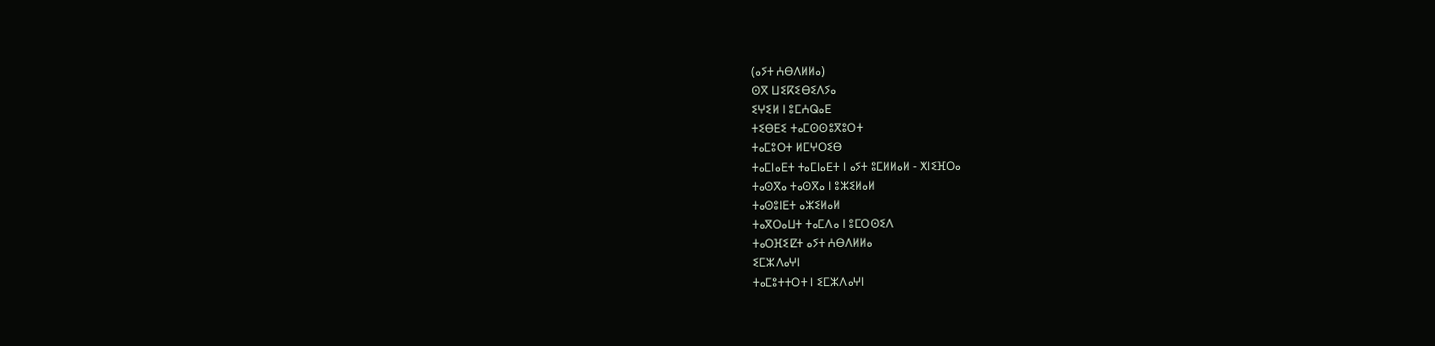(ⴰⵢⵜ ⵄⴱⴷⵍⵍⴰ)
ⵙⴳ ⵡⵉⴽⵉⴱⵉⴷⵢⴰ
ⵉⵖⵉⵍ ⵏ ⵓⵎⵄⵕⴰⴹ
ⵜⵉⴱⴹⵉ ⵜⴰⵎⵙⵙⵓⴳⵓⵔⵜ
ⵜⴰⵎⵓⵔⵜ ⵍⵎⵖⵔⵉⴱ
ⵜⴰⵎⵏⴰⴹⵜ ⵜⴰⵎⵏⴰⴹⵜ ⵏ ⴰⵢⵜ ⵓⵎⵍⵍⴰⵍ - ⵅⵏⵉⴼⵔⴰ
ⵜⴰⵙⴳⴰ ⵜⴰⵙⴳⴰ ⵏ ⵓⵣⵉⵍⴰⵍ
ⵜⴰⵙⵓⵏⴹⵜ ⴰⵣⵉⵍⴰⵍ
ⵜⴰⴳⵔⴰⵡⵜ ⵜⴰⵎⴷⴰ ⵏ ⵓⵎⵔⵙⵉⴷ
ⵜⴰⵔⴼⵉⵇⵜ ⴰⵢⵜ ⵄⴱⴷⵍⵍⴰ
ⵉⵎⵣⴷⴰⵖⵏ
ⵜⴰⵎⵓⵜⵜⵔⵜ ⵏ ⵉⵎⵣⴷⴰⵖⵏ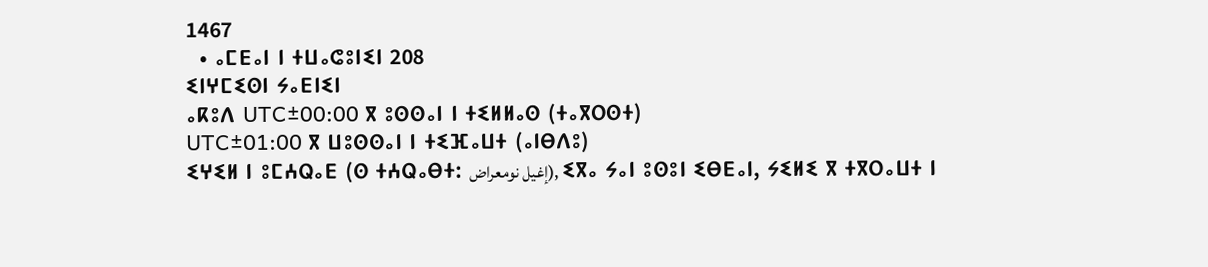1467
  • ⴰⵎⴹⴰⵏ ⵏ ⵜⵡⴰⵛⵓⵏⵉⵏ 208
ⵉⵏⵖⵎⵉⵙⵏ ⵢⴰⴹⵏⵉⵏ
ⴰⴽⵓⴷ UTC±00:00 ⴳ ⵓⵙⵙⴰⵏ ⵏ ⵜⵉⵍⵍⴰⵙ (ⵜⴰⴳⵔⵙⵜ)
UTC±01:00 ⴳ ⵡⵓⵙⵙⴰⵏ ⵏ ⵜⵉⴼⴰⵡⵜ (ⴰⵏⴱⴷⵓ)
ⵉⵖⵉⵍ ⵏ ⵓⵎⵄⵕⴰⴹ (ⵙ ⵜⵄⵕⴰⴱⵜ: إغيل نومعراض), ⵉⴳⴰ ⵢⴰⵏ ⵓⵙⵓⵏ ⵉⴱⴹⴰⵏ, ⵢⵉⵍⵉ ⴳ ⵜⴳⵔⴰⵡⵜ ⵏ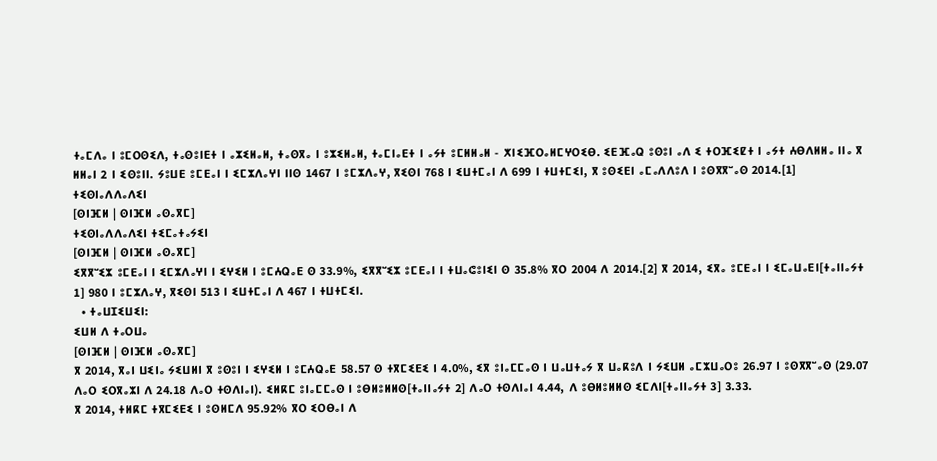ⵜⴰⵎⴷⴰ ⵏ ⵓⵎⵔⵙⵉⴷ, ⵜⴰⵙⵓⵏⴹⵜ ⵏ ⴰⵣⵉⵍⴰⵍ, ⵜⴰⵙⴳⴰ ⵏ ⵓⵣⵉⵍⴰⵍ, ⵜⴰⵎⵏⴰⴹⵜ ⵏ ⴰⵢⵜ ⵓⵎⵍⵍⴰⵍ - ⵅⵏⵉⴼⵔⴰⵍⵎⵖⵔⵉⴱ. ⵉⴹⴼⴰⵕ ⵓⵙⵓⵏ ⴰⴷ ⵉ ⵜⵔⴼⵉⵇⵜ ⵏ ⴰⵢⵜ ⵄⴱⴷⵍⵍⴰ ⵏⵏⴰ ⴳ ⵍⵍⴰⵏ 2 ⵏ ⵉⵙⵓⵏⵏ. ⵢⵓⵡⴹ ⵓⵎⴹⴰⵏ ⵏ ⵉⵎⵣⴷⴰⵖⵏ ⵏⵏⵙ 1467 ⵏ ⵓⵎⵣⴷⴰⵖ, ⴳⵉⵙⵏ 768 ⵏ ⵉⵡⵜⵎⴰⵏ ⴷ 699 ⵏ ⵜⵡⵜⵎⵉⵏ, ⴳ ⵓⵙⵉⴹⵏ ⴰⵎⴰⴷⴷⵓⴷ ⵏ ⵓⵙⴳⴳⵯⴰⵙ 2014.[1]
ⵜⵉⵙⵏⴰⴷⴷⴰⴷⵉⵏ
[ⵙⵏⴼⵍ | ⵙⵏⴼⵍ ⴰⵙⴰⴳⵎ]
ⵜⵉⵙⵏⴰⴷⴷⴰⴷⵉⵏ ⵜⵉⵎⴰⵜⴰⵢⵉⵏ
[ⵙⵏⴼⵍ | ⵙⵏⴼⵍ ⴰⵙⴰⴳⵎ]
ⵉⴳⴳⵯⵉⵣ ⵓⵎⴹⴰⵏ ⵏ ⵉⵎⵣⴷⴰⵖⵏ ⵏ ⵉⵖⵉⵍ ⵏ ⵓⵎⵄⵕⴰⴹ ⵙ 33.9%, ⵉⴳⴳⵯⵉⵣ ⵓⵎⴹⴰⵏ ⵏ ⵜⵡⴰⵛⵓⵏⵉⵏ ⵙ 35.8% ⴳⵔ 2004 ⴷ 2014.[2] ⴳ 2014, ⵉⴳⴰ ⵓⵎⴹⴰⵏ ⵏ ⵉⵎⴰⵡⴰⴹⵏ[ⵜⴰⵏⵏⴰⵢⵜ 1] 980 ⵏ ⵓⵎⵣⴷⴰⵖ, ⴳⵉⵙⵏ 513 ⵏ ⵉⵡⵜⵎⴰⵏ ⴷ 467 ⵏ ⵜⵡⵜⵎⵉⵏ.
  • ⵜⴰⵡⵊⵉⵡⵉⵏ:
ⵉⵡⵍ ⴷ ⵜⴰⵔⵡⴰ
[ⵙⵏⴼⵍ | ⵙⵏⴼⵍ ⴰⵙⴰⴳⵎ]
ⴳ 2014, ⴳⴰⵏ ⵡⵉⵏⴰ ⵢⵉⵡⵍⵏ ⴳ ⵓⵙⵓⵏ ⵏ ⵉⵖⵉⵍ ⵏ ⵓⵎⵄⵕⴰⴹ 58.57 ⵙ ⵜⴳⵎⵉⴹⵉ ⵏ 4.0%, ⵉⴳ ⵓⵏⴰⵎⵎⴰⵙ ⵏ ⵡⴰⵡⵜⴰⵢ ⴳ ⵡⴰⴽⵓⴷ ⵏ ⵢⵉⵡⵍ ⴰⵎⵣⵡⴰⵔⵓ 26.97 ⵏ ⵓⵙⴳⴳⵯⴰⵙ (29.07 ⴷⴰⵔ ⵉⵔⴳⴰⵣⵏ ⴷ 24.18 ⴷⴰⵔ ⵜⵙⴷⵏⴰⵏ). ⵉⵍⴽⵎ ⵓⵏⴰⵎⵎⴰⵙ ⵏ ⵓⴱⵍⵓⵍⵍⵙ[ⵜⴰⵏⵏⴰⵢⵜ 2] ⴷⴰⵔ ⵜⵙⴷⵏⴰⵏ 4.44, ⴷ ⵓⴱⵍⵓⵍⵍⵙ ⵉⵎⴷⵏ[ⵜⴰⵏⵏⴰⵢⵜ 3] 3.33.
ⴳ 2014, ⵜⵍⴽⵎ ⵜⴳⵎⵉⴹⵉ ⵏ ⵓⵙⵍⵎⴷ 95.92% ⴳⵔ ⵉⵔⴱⴰⵏ ⴷ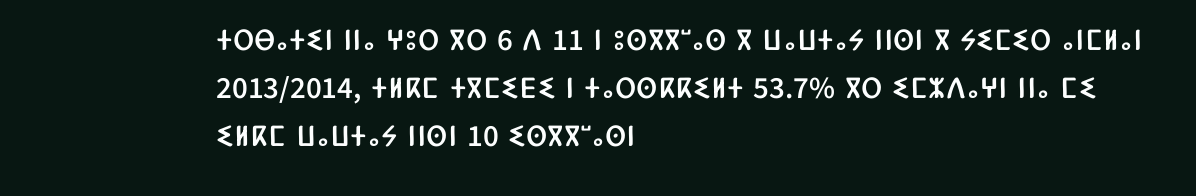ⵜⵔⴱⴰⵜⵉⵏ ⵏⵏⴰ ⵖⵓⵔ ⴳⵔ 6 ⴷ 11 ⵏ ⵓⵙⴳⴳⵯⴰⵙ ⴳ ⵡⴰⵡⵜⴰⵢ ⵏⵏⵙⵏ ⴳ ⵢⵉⵎⵉⵔ ⴰⵏⵎⵍⴰⵏ 2013/2014, ⵜⵍⴽⵎ ⵜⴳⵎⵉⴹⵉ ⵏ ⵜⴰⵔⵙⴽⴽⵉⵍⵜ 53.7% ⴳⵔ ⵉⵎⵣⴷⴰⵖⵏ ⵏⵏⴰ ⵎⵉ ⵉⵍⴽⵎ ⵡⴰⵡⵜⴰⵢ ⵏⵏⵙⵏ 10 ⵉⵙⴳⴳⵯⴰⵙⵏ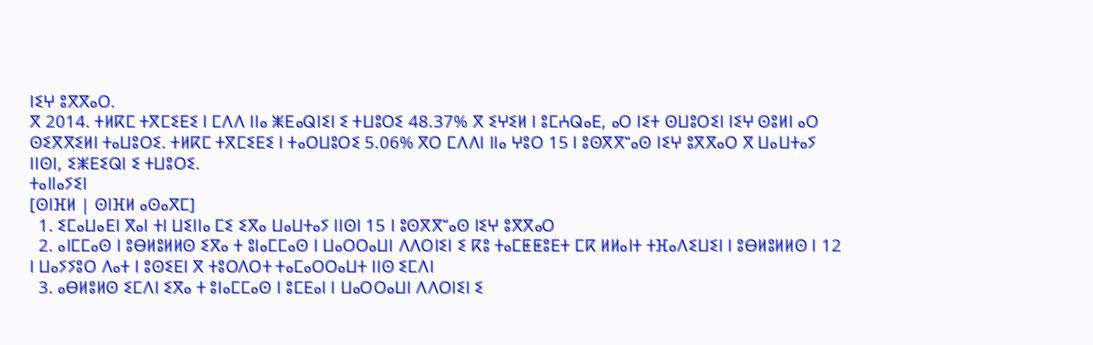ⵏⵉⵖ ⵓⴳⴳⴰⵔ.
ⴳ 2014. ⵜⵍⴽⵎ ⵜⴳⵎⵉⴹⵉ ⵏ ⵎⴷⴷ ⵏⵏⴰ ⵥⴹⴰⵕⵏⵉⵏ ⵉ ⵜⵡⵓⵔⵉ 48.37% ⴳ ⵉⵖⵉⵍ ⵏ ⵓⵎⵄⵕⴰⴹ, ⴰⵔ ⵏⵉⵜ ⵙⵡⵓⵔⵉⵏ ⵏⵉⵖ ⵙⵓⵍⵏ ⴰⵔ ⵙⵉⴳⴳⵉⵍⵏ ⵜⴰⵡⵓⵔⵉ. ⵜⵍⴽⵎ ⵜⴳⵎⵉⴹⵉ ⵏ ⵜⴰⵔⵡⵓⵔⵉ 5.06% ⴳⵔ ⵎⴷⴷⵏ ⵏⵏⴰ ⵖⵓⵔ 15 ⵏ ⵓⵙⴳⴳⵯⴰⵙ ⵏⵉⵖ ⵓⴳⴳⴰⵔ ⴳ ⵡⴰⵡⵜⴰⵢ ⵏⵏⵙⵏ, ⵉⵥⴹⵉⵕⵏ ⵉ ⵜⵡⵓⵔⵉ.
ⵜⴰⵏⵏⴰⵢⵉⵏ
[ⵙⵏⴼⵍ | ⵙⵏⴼⵍ ⴰⵙⴰⴳⵎ]
  1. ⵉⵎⴰⵡⴰⴹⵏ ⴳⴰⵏ ⵜⵏ ⵡⵉⵏⵏⴰ ⵎⵉ ⵉⴳⴰ ⵡⴰⵡⵜⴰⵢ ⵏⵏⵙⵏ 15 ⵏ ⵓⵙⴳⴳⵯⴰⵙ ⵏⵉⵖ ⵓⴳⴳⴰⵔ
  2. ⴰⵏⵎⵎⴰⵙ ⵏ ⵓⴱⵍⵓⵍⵍⵙ ⵉⴳⴰ ⵜ ⵓⵏⴰⵎⵎⴰⵙ ⵏ ⵡⴰⵔⵔⴰⵡⵏ ⴷⴷⵔⵏⵉⵏ ⵉ ⴽⵓ ⵜⴰⵎⵟⵟⵓⴹⵜ ⵎⴽ ⵍⵍⴰⵏⵜ ⵜⴼⴰⴷⵉⵡⵉⵏ ⵏ ⵓⴱⵍⵓⵍⵍⵙ ⵏ 12 ⵏ ⵡⴰⵢⵢⵓⵔ ⴷⴰⵜ ⵏ ⵓⵙⵉⴹⵏ ⴳ ⵜⵓⵔⴷⵔⵜ ⵜⴰⵎⴰⵔⵔⴰⵡⵜ ⵏⵏⵙ ⵉⵎⴷⵏ
  3. ⴰⴱⵍⵓⵍⵙ ⵉⵎⴷⵏ ⵉⴳⴰ ⵜ ⵓⵏⴰⵎⵎⴰⵙ ⵏ ⵓⵎⴹⴰⵏ ⵏ ⵡⴰⵔⵔⴰⵡⵏ ⴷⴷⵔⵏⵉⵏ ⵉ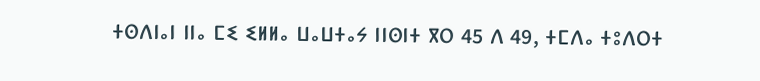ⵜⵙⴷⵏⴰⵏ ⵏⵏⴰ ⵎⵉ ⵉⵍⵍⴰ ⵡⴰⵡⵜⴰⵢ ⵏⵏⵙⵏⵜ ⴳⵔ 45 ⴷ 49, ⵜⵎⴷⴰ ⵜⵓⴷⵔⵜ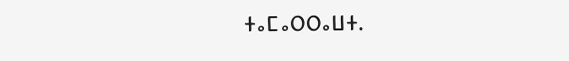ⵜⴰⵎⴰⵔⵔⴰⵡⵜ.